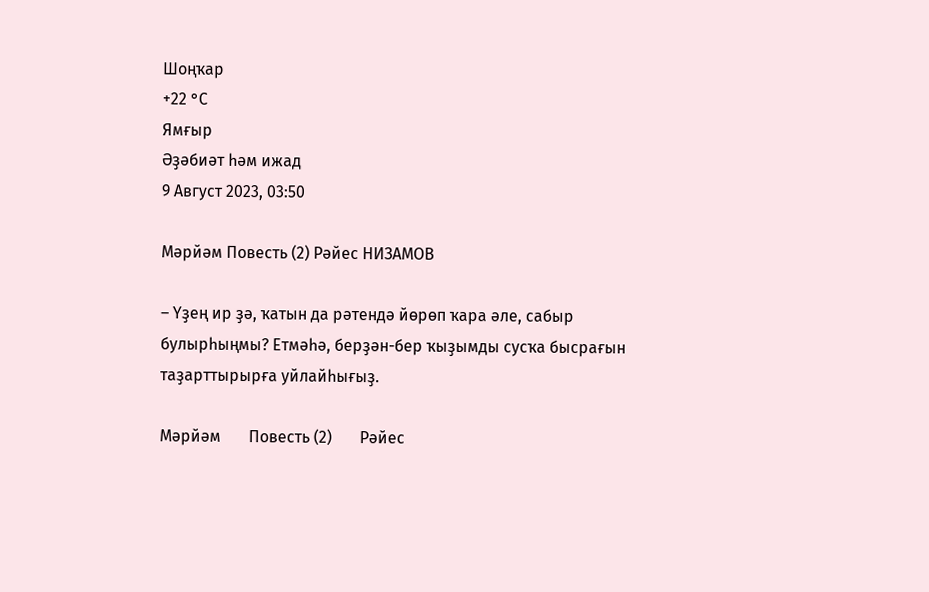Шоңҡар
+22 °С
Ямғыр
Әҙәбиәт һәм ижад
9 Август 2023, 03:50

Мәрйәм Повесть (2) Рәйес НИЗАМОВ

– Үҙең ир ҙә, ҡатын да рәтендә йөрөп ҡара әле, сабыр булырһыңмы? Етмәһә, берҙән-бер ҡыҙымды сусҡа бысрағын таҙарттырырға уйлайһығыҙ.

Мәрйәм       Повесть (2)       Рәйес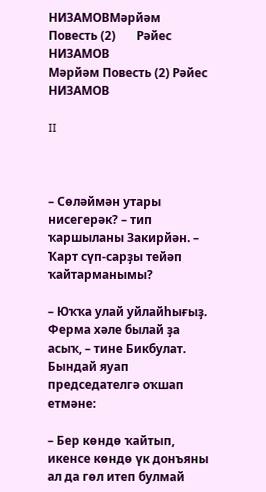НИЗАМОВМәрйәм       Повесть (2)       Рәйес НИЗАМОВ
Мәрйәм Повесть (2) Рәйес НИЗАМОВ

II



– Сөләймән утары нисегерәк? – тип ҡаршыланы Закирйән. – Ҡарт сүп-сарҙы тейәп ҡайтарманымы?

– Юҡҡа улай уйлайһығыҙ. Ферма хәле былай ҙа асыҡ, – тине Бикбулат. Бындай яуап председателгә оҡшап етмәне:

– Бер көндө ҡайтып, икенсе көндө үк донъяны ал да гөл итеп булмай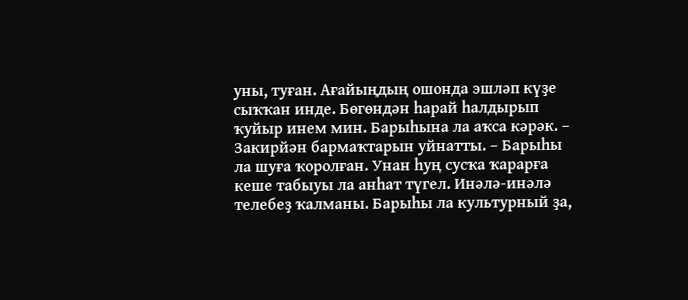уны, туған. Ағайыңдың ошонда эшләп күҙе сыҡҡан инде. Бөгөндән һарай һалдырып ҡуйыр инем мин. Барыһына ла аҡса кәрәк. – Закирйән бармаҡтарын уйнатты. – Барыһы ла шуға ҡоролған. Унан һуң сусҡа ҡарарға кеше табыуы ла анһат түгел. Инәлә-инәлә телебеҙ ҡалманы. Барыһы ла культурный ҙа,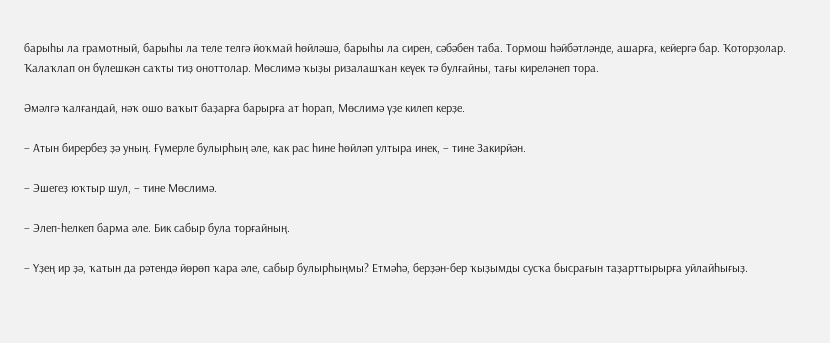барыһы ла грамотный, барыһы ла теле телгә йоҡмай һөйләшә, барыһы ла сирен, сәбәбен таба. Тормош һәйбәтләнде, ашарға, кейергә бар. Ҡоторҙолар. Ҡалаҡлап он бүлешкән саҡты тиҙ оноттолар. Мөслимә ҡыҙы ризалашҡан кеүек тә булғайны, тағы киреләнеп тора.

Әмәлгә ҡалғандай, нәҡ ошо ваҡыт баҙарға барырға ат һорап, Мөслимә үҙе килеп керҙе.

– Атын бирербеҙ ҙә уның. Ғүмерле булырһың әле, как рас һине һөйләп ултыра инек, – тине Закирйән.

– Эшегеҙ юҡтыр шул, – тине Мөслимә.

– Элеп-һелкеп барма әле. Бик сабыр була торғайның.

– Үҙең ир ҙә, ҡатын да рәтендә йөрөп ҡара әле, сабыр булырһыңмы? Етмәһә, берҙән-бер ҡыҙымды сусҡа бысрағын таҙарттырырға уйлайһығыҙ.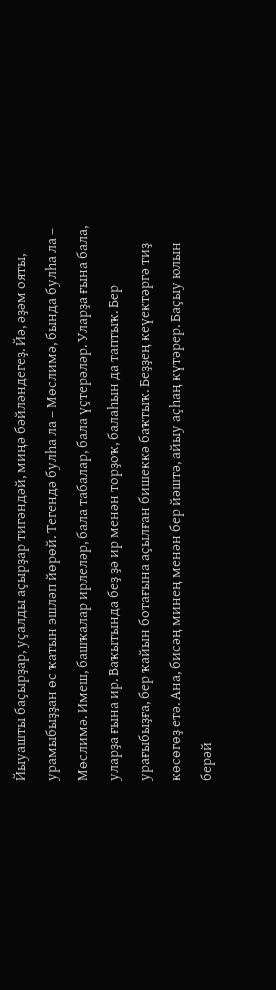Йыуашты баҫырҙар, уҫалды аҫырҙар тигәндәй, миңә бәйләндегеҙ. Йә, әҙәм ояты, урамыбыҙҙан өс ҡатын эшләп йөрөй. Тегендә булһа ла – Мөслимә, бында булһа ла – Мөслимә. Имеш, башҡалар ирлеләр, бала табалар, бала үҫтерәләр. Уларҙа ғына бала, уларҙа ғына ир. Ваҡытында беҙ ҙә ир менән торҙоҡ, балаһын да таптыҡ. Бер урағыбыҙға, бер ҡайын ботағына аҫылған бишеккә баҡтыҡ. Беҙҙең кеүектәргә тиҙ көсөгөҙ етә. Ана, бисәң минең менән бер йәштә, айыу аҫһаң күтәрер. Баҫыу юлын берәй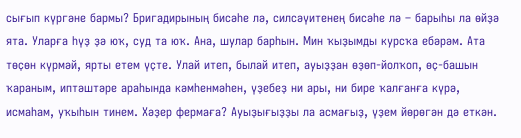сығып күргәне бармы? Бригадирының бисәһе лә, силсәүитенең бисәһе лә – барыһы ла өйҙә ята. Уларға һүҙ ҙә юҡ, суд та юҡ. Ана, шулар барһын. Мин ҡыҙымды курсҡа ебәрәм. Ата төҫөн күрмәй, ярты етем үҫте. Улай итеп, былай итеп, ауыҙҙан өҙөп-йолҡоп, өҫ-башын ҡараным, иптәштәре араһында кәмһенмәһен, үҙебеҙ ни ары, ни бире ҡалғанға күрә, исмаһам, уҡыһын тинем. Хәҙер фермаға? Ауыҙығыҙҙы ла асмағыҙ, үҙем йөрөгән дә еткән.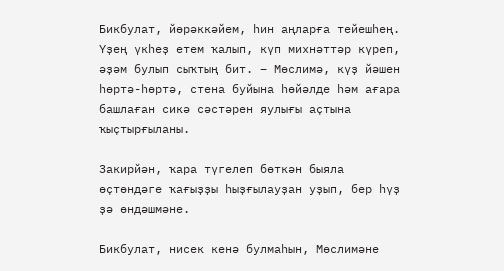Бикбулат, йөрәккәйем, һин аңларға тейешһең. Үҙең үкһеҙ етем ҡалып, күп михнәттәр күреп, әҙәм булып сыҡтың бит. – Мөслимә, күҙ йәшен һөртә-һөртә, стена буйына һөйәлде һәм ағара башлаған сикә сәстәрен яулығы аҫтына ҡыҫтырғыланы.

Закирйән, ҡара түгелеп бөткән быяла өҫтөндәге ҡағыҙҙы һыҙғылауҙан уҙып, бер һүҙ ҙә өндәшмәне.

Бикбулат, нисек кенә булмаһын, Мөслимәне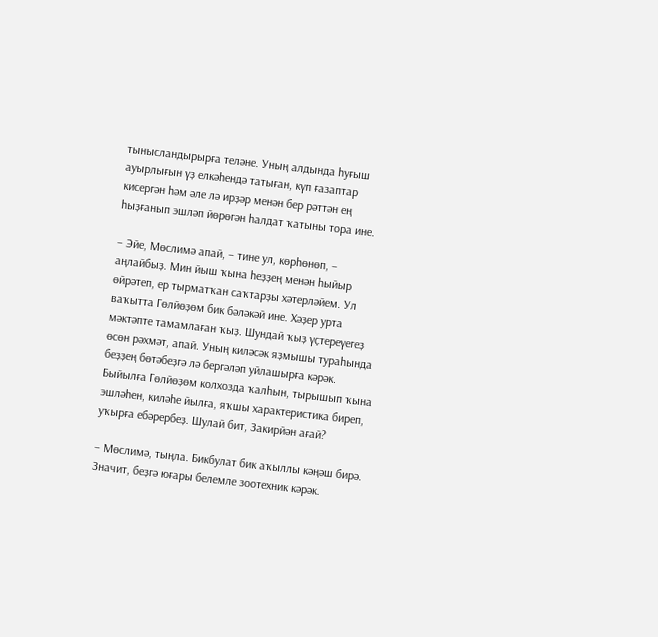тынысландырырға теләне. Уның алдында һуғыш ауырлығын үҙ елкәһендә татыған, күп ғазаптар кисергән һәм әле лә ирҙәр менән бер рәттән ең һыҙғанып эшләп йөрөгән һалдат ҡатыны тора ине.

– Эйе, Мөслимә апай, – тине ул, көрһөнөп, – аңлайбыҙ. Мин йыш ҡына һеҙҙең менән һыйыр өйрәтеп, ер тырматҡан саҡтарҙы хәтерләйем. Ул ваҡытта Гөлйөҙөм бик бәләкәй ине. Хәҙер урта мәктәпте тамамлаған ҡыҙ. Шундай ҡыҙ үҫтереүегеҙ өсөн рәхмәт, апай. Уның киләсәк яҙмышы тураһында беҙҙең бөтәбеҙгә лә бергәләп уйлашырға кәрәк. Быйылға Гөлйөҙөм колхозда ҡалһын, тырышып ҡына эшләһен, киләһе йылға, яҡшы характеристика биреп, уҡырға ебәрербеҙ. Шулай бит, Закирйән ағай?

– Мөслимә, тыңла. Бикбулат бик аҡыллы кәңәш бирә. Значит, беҙгә юғары белемле зоотехник кәрәк.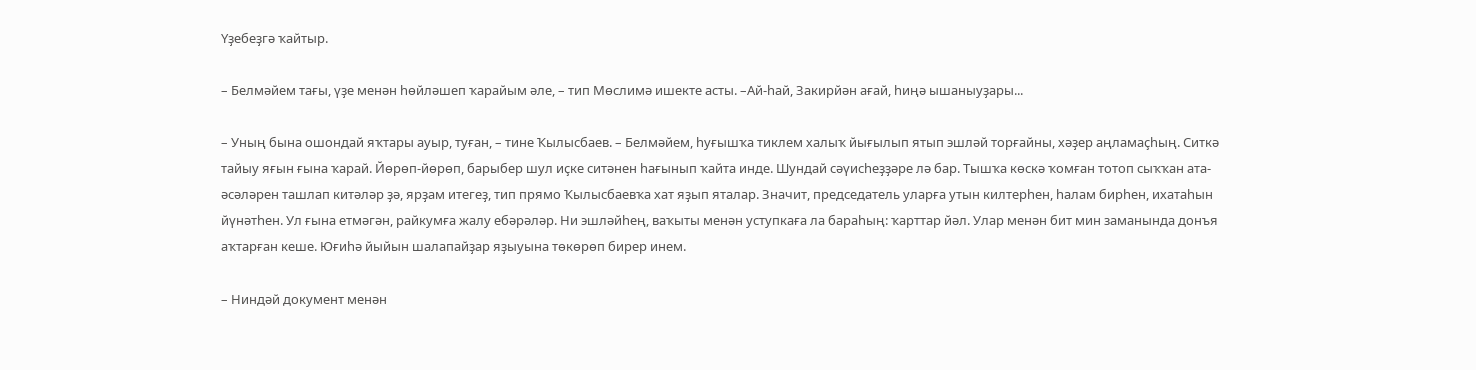Үҙебеҙгә ҡайтыр.

– Белмәйем тағы, үҙе менән һөйләшеп ҡарайым әле, – тип Мөслимә ишекте асты. –Ай-һай, Закирйән ағай, һиңә ышаныуҙары...

– Уның бына ошондай яҡтары ауыр, туған, – тине Ҡылысбаев. – Белмәйем, һуғышҡа тиклем халыҡ йығылып ятып эшләй торғайны, хәҙер аңламаҫһың. Ситкә тайыу яғын ғына ҡарай. Йөрөп-йөрөп, барыбер шул иҫке ситәнен һағынып ҡайта инде. Шундай сәүисһеҙҙәре лә бар. Тышҡа көскә ҡомған тотоп сыҡҡан ата-әсәләрен ташлап китәләр ҙә, ярҙам итегеҙ, тип прямо Ҡылысбаевҡа хат яҙып яталар. Значит, председатель уларға утын килтерһен, һалам бирһен, ихатаһын йүнәтһен. Ул ғына етмәгән, райкумға жалу ебәрәләр. Ни эшләйһең, ваҡыты менән уступкаға ла бараһың: ҡарттар йәл. Улар менән бит мин заманында донъя аҡтарған кеше. Юғиһә йыйын шалапайҙар яҙыуына төкөрөп бирер инем.

– Ниндәй документ менән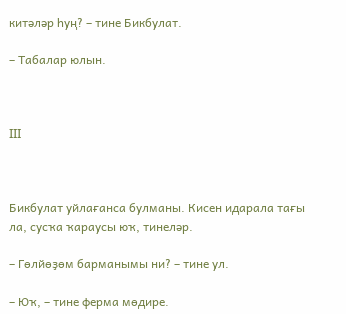китәләр һуң? – тине Бикбулат.

– Табалар юлын.



III



Бикбулат уйлағанса булманы. Кисен идарала тағы ла, сусҡа ҡараусы юҡ, тинеләр.

– Гөлйөҙөм барманымы ни? – тине ул.

– Юҡ, – тине ферма мөдире.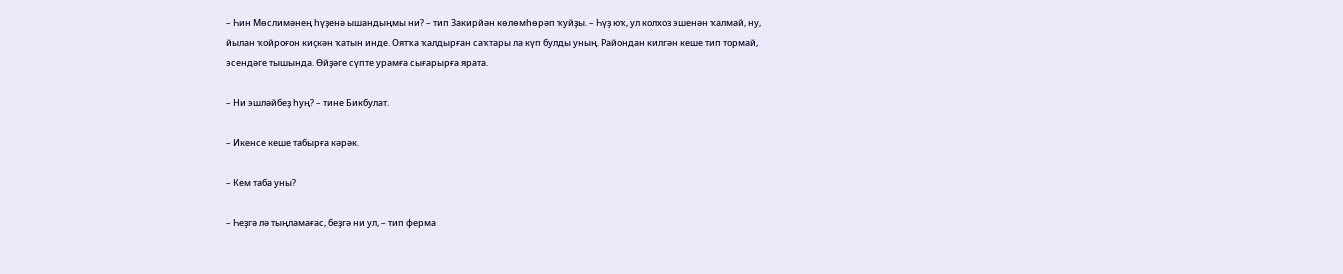– Һин Мөслимәнең һүҙенә ышандыңмы ни? – тип Закирйән көлөмһөрәп ҡуйҙы. – Һүҙ юҡ, ул колхоз эшенән ҡалмай, ну, йылан ҡойроғон киҫкән ҡатын инде. Оятҡа ҡалдырған саҡтары ла күп булды уның. Райондан килгән кеше тип тормай, эсендәге тышында. Өйҙәге сүпте урамға сығарырға ярата.

– Ни эшләйбеҙ һуң? – тине Бикбулат.

– Икенсе кеше табырға кәрәк.

– Кем таба уны?

– Һеҙгә лә тыңламағас, беҙгә ни ул, – тип ферма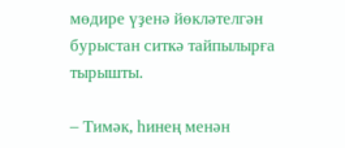мөдире үҙенә йөкләтелгән бурыстан ситкә тайпылырға тырышты.

– Тимәк, һинең менән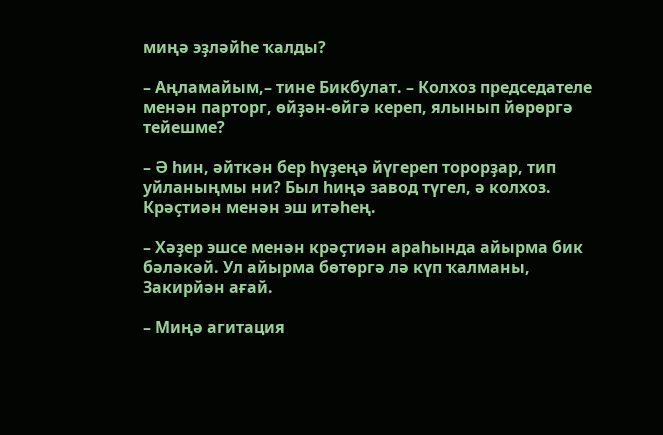миңә эҙләйһе ҡалды?

– Аңламайым,– тине Бикбулат. – Колхоз председателе менән парторг, өйҙән-өйгә кереп, ялынып йөрөргә тейешме?

– Ә һин, әйткән бер һүҙеңә йүгереп торорҙар, тип уйланыңмы ни? Был һиңә завод түгел, ә колхоз. Крәҫтиән менән эш итәһең.

– Хәҙер эшсе менән крәҫтиән араһында айырма бик бәләкәй. Ул айырма бөтөргә лә күп ҡалманы, Закирйән ағай.

– Миңә агитация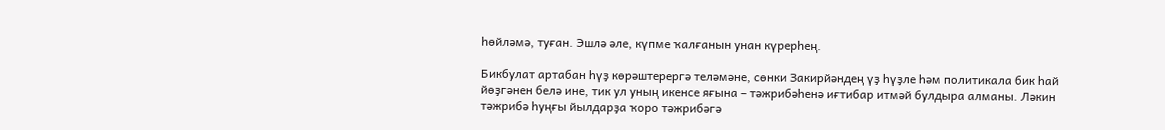һөйләмә, туған. Эшлә әле, күпме ҡалғанын унан күрерһең.

Бикбулат артабан һүҙ көрәштерергә теләмәне, сөнки Закирйәндең үҙ һүҙле һәм политикала бик һай йөҙгәнен белә ине, тик ул уның икенсе яғына – тәжрибәһенә иғтибар итмәй булдыра алманы. Ләкин тәжрибә һуңғы йылдарҙа ҡоро тәжрибәгә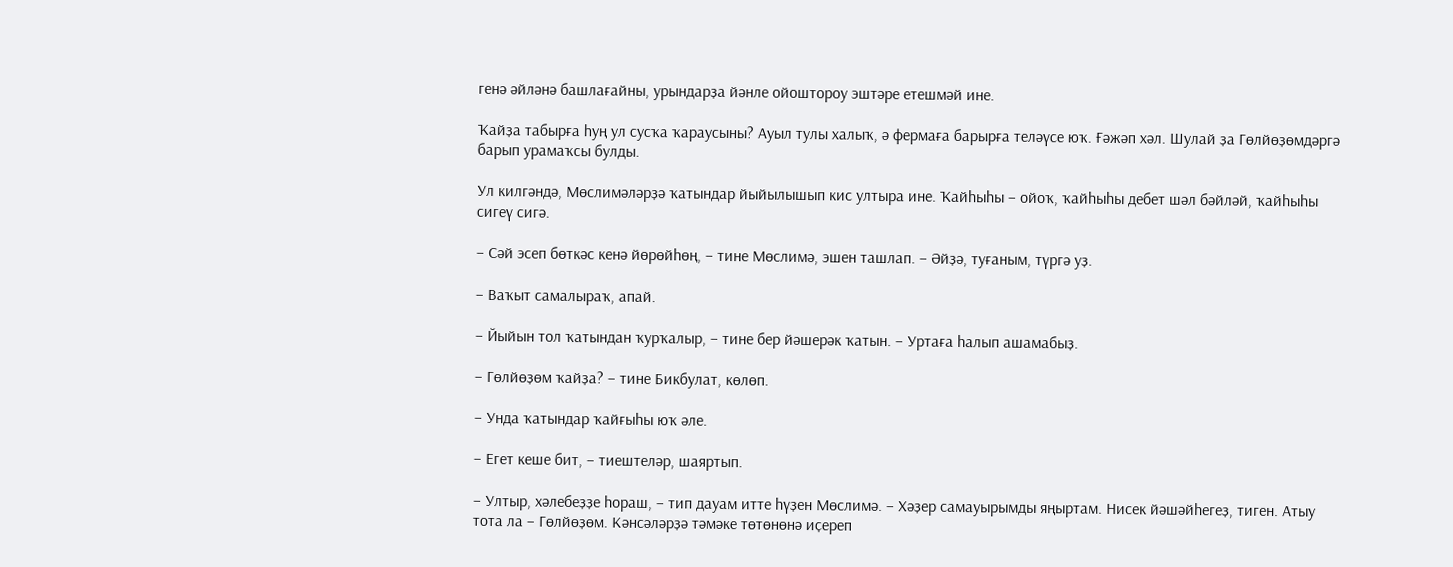генә әйләнә башлағайны, урындарҙа йәнле ойоштороу эштәре етешмәй ине.

Ҡайҙа табырға һуң ул сусҡа ҡараусыны? Ауыл тулы халыҡ, ә фермаға барырға теләүсе юҡ. Ғәжәп хәл. Шулай ҙа Гөлйөҙөмдәргә барып урамаҡсы булды.

Ул килгәндә, Мөслимәләрҙә ҡатындар йыйылышып кис ултыра ине. Ҡайһыһы – ойоҡ, ҡайһыһы дебет шәл бәйләй, ҡайһыһы сигеү сигә.

– Сәй эсеп бөткәс кенә йөрөйһөң, – тине Мөслимә, эшен ташлап. – Әйҙә, туғаным, түргә уҙ.

– Ваҡыт самалыраҡ, апай.

– Йыйын тол ҡатындан ҡурҡалыр, – тине бер йәшерәк ҡатын. – Уртаға һалып ашамабыҙ.

– Гөлйөҙөм ҡайҙа? – тине Бикбулат, көлөп.

– Унда ҡатындар ҡайғыһы юҡ әле.

– Егет кеше бит, – тиештеләр, шаяртып.

– Ултыр, хәлебеҙҙе һораш, – тип дауам итте һүҙен Мөслимә. – Хәҙер самауырымды яңыртам. Нисек йәшәйһегеҙ, тиген. Атыу тота ла – Гөлйөҙөм. Кәнсәләрҙә тәмәке төтөнөнә иҫереп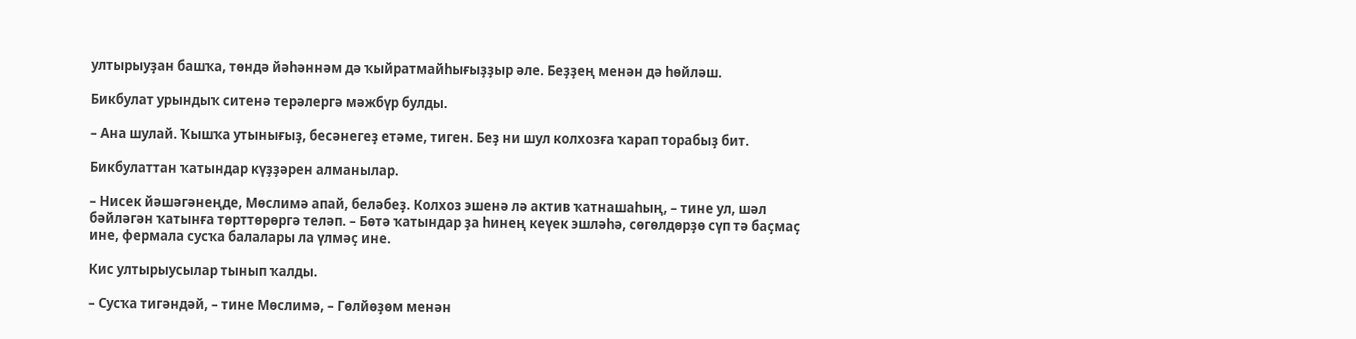ултырыуҙан башҡа, төндә йәһәннәм дә ҡыйратмайһығыҙҙыр әле. Беҙҙең менән дә һөйләш.

Бикбулат урындыҡ ситенә терәлергә мәжбүр булды.

– Ана шулай. Ҡышҡа утынығыҙ, бесәнегеҙ етәме, тиген. Беҙ ни шул колхозға ҡарап торабыҙ бит.

Бикбулаттан ҡатындар күҙҙәрен алманылар.

– Нисек йәшәгәнеңде, Мөслимә апай, беләбеҙ. Колхоз эшенә лә актив ҡатнашаһың, – тине ул, шәл бәйләгән ҡатынға төрттөрөргә теләп. – Бөтә ҡатындар ҙа һинең кеүек эшләһә, сөгөлдөрҙө сүп тә баҫмаҫ ине, фермала сусҡа балалары ла үлмәҫ ине.

Кис ултырыусылар тынып ҡалды.

– Сусҡа тигәндәй, – тине Мөслимә, – Гөлйөҙөм менән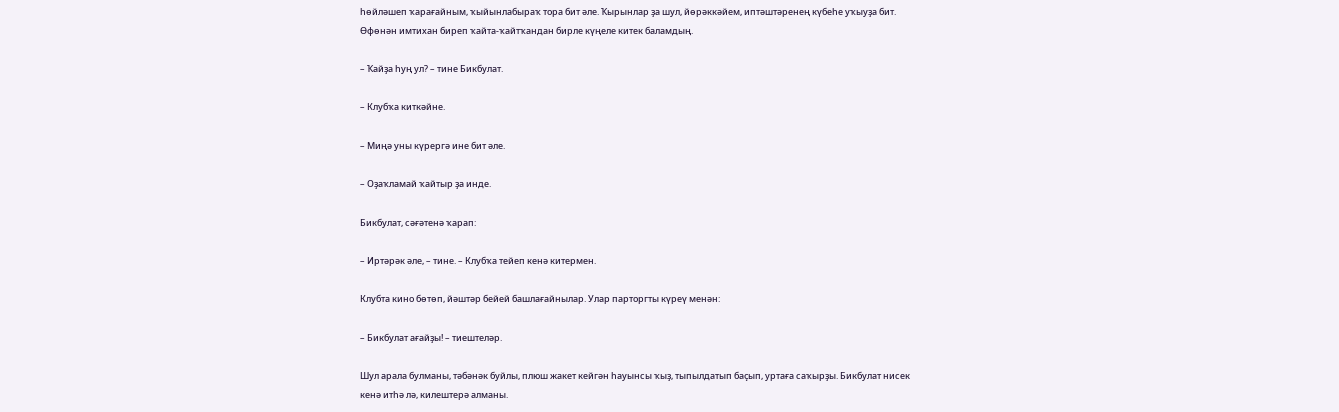һөйләшеп ҡарағайным, ҡыйынлабыраҡ тора бит әле. Ҡырынлар ҙа шул, йөрәккәйем, иптәштәренең күбеһе уҡыуҙа бит. Өфөнән имтихан биреп ҡайта-ҡайтҡандан бирле күңеле китек баламдың.

– Ҡайҙа һуң ул? – тине Бикбулат.

– Клубҡа киткәйне.

– Миңә уны күрергә ине бит әле.

– Оҙаҡламай ҡайтыр ҙа инде.

Бикбулат, сәғәтенә ҡарап:

– Иртәрәк әле, – тине. – Клубҡа тейеп кенә китермен.

Клубта кино бөтөп, йәштәр бейей башлағайнылар. Улар парторгты күреү менән:

– Бикбулат ағайҙы! – тиештеләр.

Шул арала булманы, тәбәнәк буйлы, плюш жакет кейгән һауынсы ҡыҙ, тыпылдатып баҫып, уртаға саҡырҙы. Бикбулат нисек кенә итһә лә, килештерә алманы.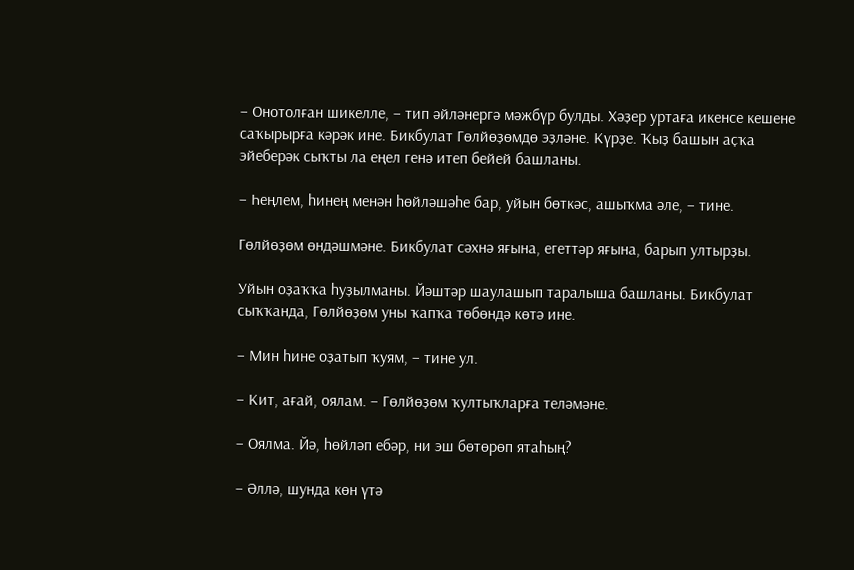– Онотолған шикелле, – тип әйләнергә мәжбүр булды. Хәҙер уртаға икенсе кешене саҡырырға кәрәк ине. Бикбулат Гөлйөҙөмдө эҙләне. Күрҙе. Ҡыҙ башын аҫҡа эйеберәк сыҡты ла еңел генә итеп бейей башланы.

– Һеңлем, һинең менән һөйләшәһе бар, уйын бөткәс, ашыҡма әле, – тине.

Гөлйөҙөм өндәшмәне. Бикбулат сәхнә яғына, егеттәр яғына, барып ултырҙы.

Уйын оҙаҡҡа һуҙылманы. Йәштәр шаулашып таралыша башланы. Бикбулат сыҡҡанда, Гөлйөҙөм уны ҡапҡа төбөндә көтә ине.

– Мин һине оҙатып ҡуям, – тине ул.

– Кит, ағай, оялам. – Гөлйөҙөм ҡултыҡларға теләмәне.

– Оялма. Йә, һөйләп ебәр, ни эш бөтөрөп ятаһың?

– Әллә, шунда көн үтә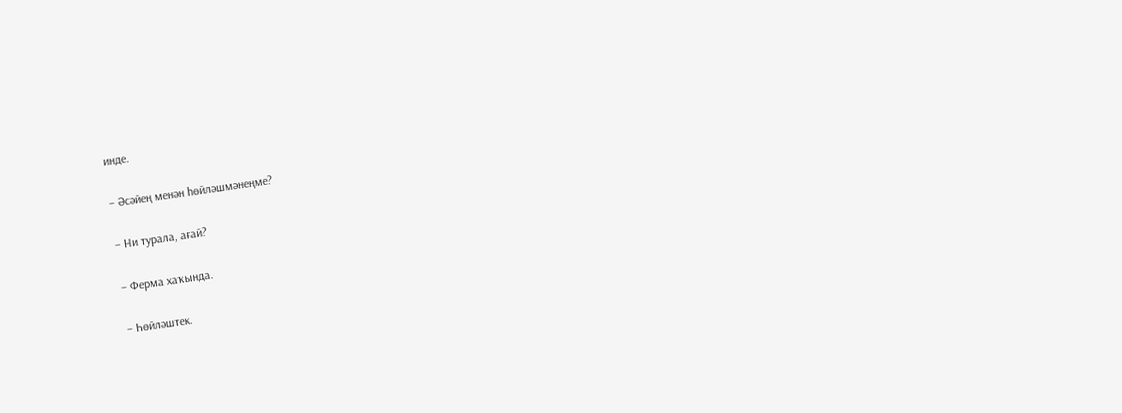инде.

– Әсәйең менән һөйләшмәнеңме?

– Ни турала, ағай?

– Ферма хаҡында.

– Һөйләштек.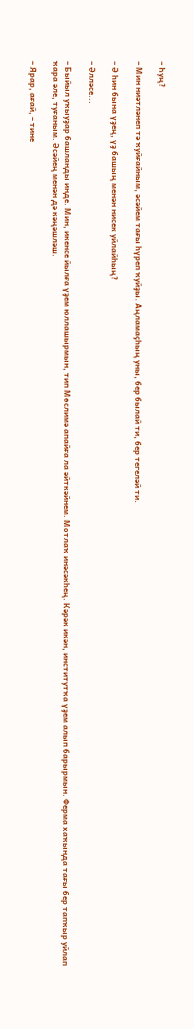– Һуң?

– Мин ниәтләнеп тә ҡуйғайным, әсәйем тағы һүреп ҡуйҙы. Аңламаҫһың уны, бер былай ти, бер тегеләй ти.

– Ә һин бына үҙең, үҙ башың менән нисек уйлайһың?

– Әлләсе...

– Быйыл уҡыуҙар башланды инде. Мин, икенсе йылға үҙем юллашырмын, тип Мөслимә апайға ла әйткәйнем. Мотлаҡ инәсәкһең. Кәрәк икән, институтҡа үҙем алып барырмын. Ферма хаҡында тағы бер тапҡыр уйлап ҡара әле, туғаным. Әсәйең менән дә кәңәшләш.

– Ярар, ағай, – тине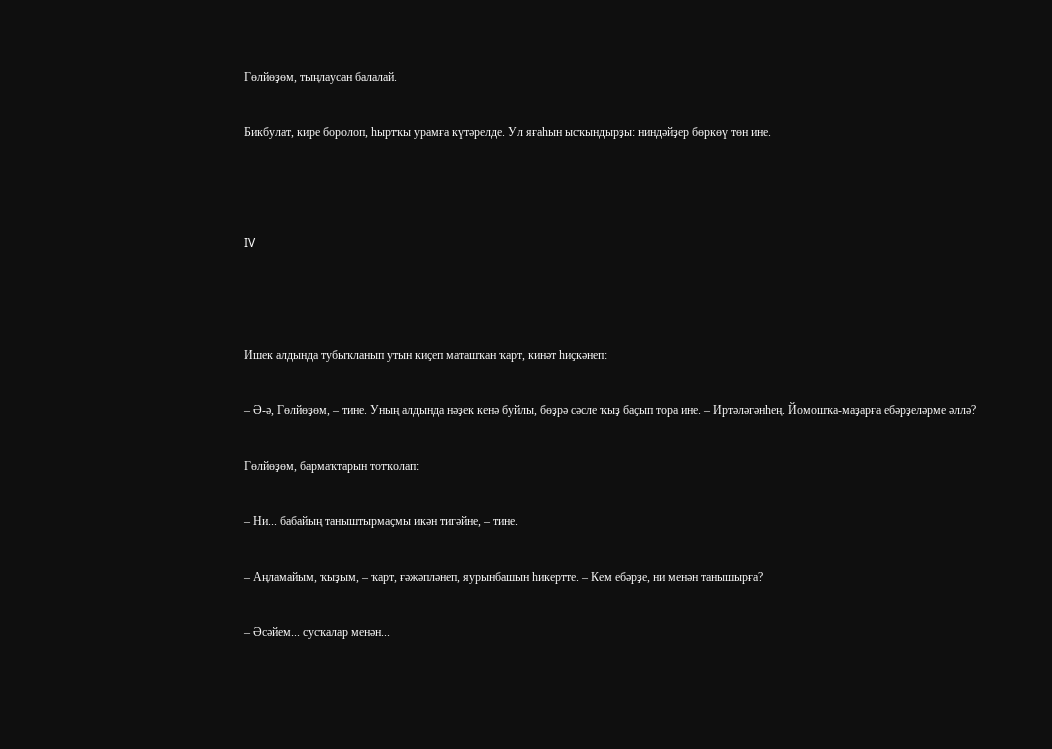Гөлйөҙөм, тыңлаусан балалай.

Бикбулат, кире боролоп, һыртҡы урамға күтәрелде. Ул яғаһын ысҡындырҙы: ниндәйҙер бөркөү төн ине.



IV



Ишек алдында тубыҡланып утын киҫеп маташҡан ҡарт, кинәт һиҫкәнеп:

– Ә-ә, Гөлйөҙөм, – тине. Уның алдында нәҙек кенә буйлы, бөҙрә сәсле ҡыҙ баҫып тора ине. – Иртәләгәнһең. Йомошҡа-маҙарға ебәрҙеләрме әллә?

Гөлйөҙөм, бармаҡтарын тотҡолап:

– Ни... бабайың таныштырмаҫмы икән тигәйне, – тине.

– Аңламайым, ҡыҙым, – ҡарт, ғәжәпләнеп, яурынбашын һикертте. – Кем ебәрҙе, ни менән танышырға?

– Әсәйем... сусҡалар менән...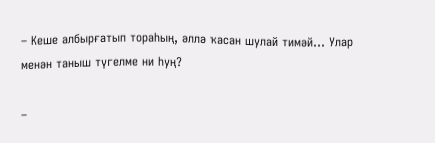– Кеше албырғатып тораһың, әллә ҡасан шулай тимәй... Улар менән таныш түгелме ни һуң?

–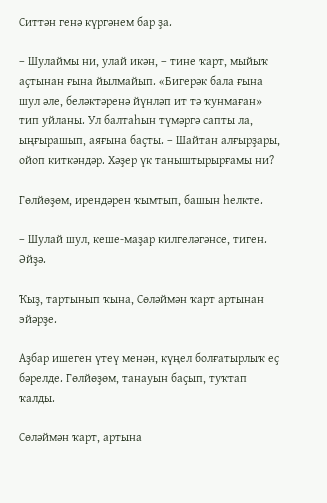Ситтән генә күргәнем бар ҙа.

– Шулаймы ни, улай икән, – тине ҡарт, мыйыҡ аҫтынан ғына йылмайып. «Бигерәк бала ғына шул әле, беләктәренә йүнләп ит тә ҡунмаған» тип уйланы. Ул балтаһын түмәргә сапты ла, ыңғырашып, аяғына баҫты. – Шайтан алғырҙары, ойоп киткәндәр. Хәҙер үк таныштырырғамы ни?

Гөлйөҙөм, ирендәрен ҡымтып, башын һелкте.

– Шулай шул, кеше-маҙар килгеләгәнсе, тиген. Әйҙә.

Ҡыҙ, тартынып ҡына, Сөләймән ҡарт артынан эйәрҙе.

Аҙбар ишеген үтеү менән, күңел болғатырлыҡ еҫ бәрелде. Гөлйөҙөм, танауын баҫып, туҡтап ҡалды.

Сөләймән ҡарт, артына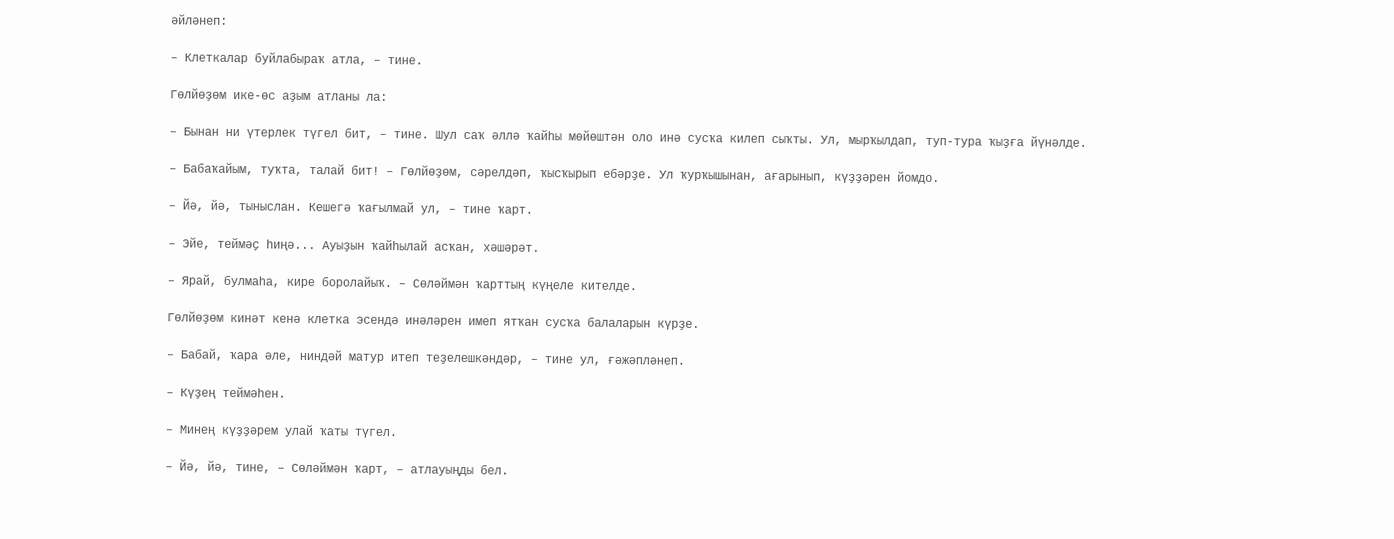әйләнеп:

– Клеткалар буйлабыраҡ атла, – тине.

Гөлйөҙөм ике-өс аҙым атланы ла:

– Бынан ни үтерлек түгел бит, – тине. Шул саҡ әллә ҡайһы мөйөштән оло инә сусҡа килеп сыҡты. Ул, мырҡылдап, туп-тура ҡыҙға йүнәлде.

– Бабаҡайым, туҡта, талай бит! – Гөлйөҙөм, сәрелдәп, ҡысҡырып ебәрҙе. Ул ҡурҡышынан, ағарынып, күҙҙәрен йомдо.

– Йә, йә, тыныслан. Кешегә ҡағылмай ул, – тине ҡарт.

– Эйе, теймәҫ һиңә... Ауыҙын ҡайһылай асҡан, хәшәрәт.

– Ярай, булмаһа, кире боролайыҡ. – Сөләймән ҡарттың күңеле кителде.

Гөлйөҙөм кинәт кенә клетка эсендә инәләрен имеп ятҡан сусҡа балаларын күрҙе.

– Бабай, ҡара әле, ниндәй матур итеп теҙелешкәндәр, – тине ул, ғәжәпләнеп.

– Күҙең теймәһен.

– Минең күҙҙәрем улай ҡаты түгел.

– Йә, йә, тине, – Сөләймән ҡарт, – атлауыңды бел.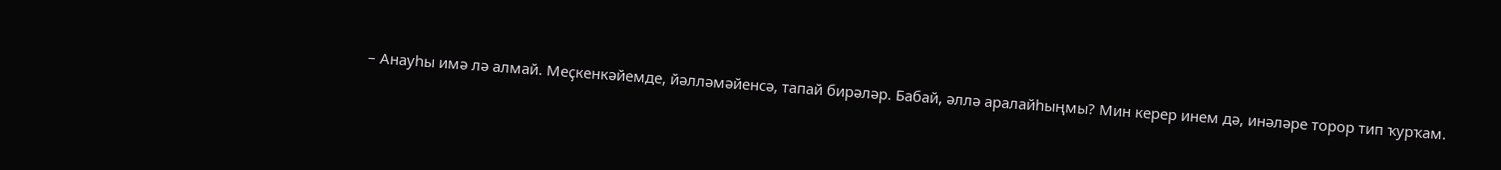– Анауһы имә лә алмай. Меҫкенкәйемде, йәлләмәйенсә, тапай бирәләр. Бабай, әллә аралайһыңмы? Мин керер инем дә, инәләре торор тип ҡурҡам.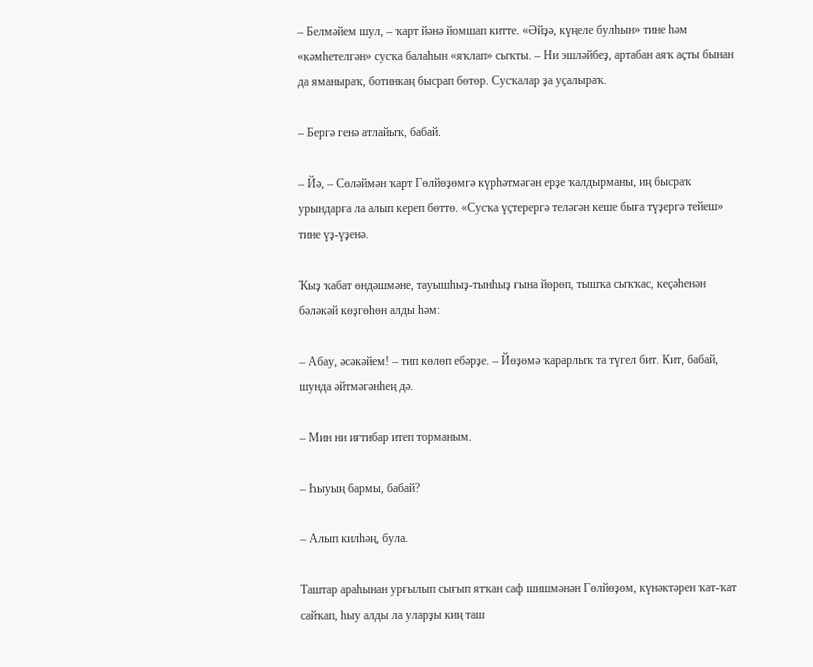– Белмәйем шул, – ҡарт йәнә йомшап китте. «Әйҙә, күңеле булһын» тине һәм «кәмһетелгән» сусҡа балаһын «яҡлап» сыҡты. – Ни эшләйбеҙ, артабан аяҡ аҫты бынан да яманыраҡ, ботинкаң бысрап бөтөр. Сусҡалар ҙа уҫалыраҡ.

– Бергә генә атлайыҡ, бабай.

– Йә, – Сөләймән ҡарт Гөлйөҙөмгә күрһәтмәгән ерҙе ҡалдырманы, иң бысраҡ урындарға ла алып кереп бөттө. «Сусҡа үҫтерергә теләгән кеше быға түҙергә тейеш» тине үҙ-үҙенә.

Ҡыҙ ҡабат өндәшмәне, тауышһыҙ-тынһыҙ ғына йөрөп, тышҡа сыҡҡас, кеҫәһенән бәләкәй көҙгөһөн алды һәм:

– Абау, әсәкәйем! – тип көлөп ебәрҙе. – Йөҙөмә ҡарарлыҡ та түгел бит. Кит, бабай, шунда әйтмәгәнһең дә.

– Мин ни иғтибар итеп торманым.

– Һыуың бармы, бабай?

– Алып килһәң, була.

Таштар араһынан урғылып сығып ятҡан саф шишмәнән Гөлйөҙөм, күнәктәрен ҡат-ҡат сайҡап, һыу алды ла уларҙы киң таш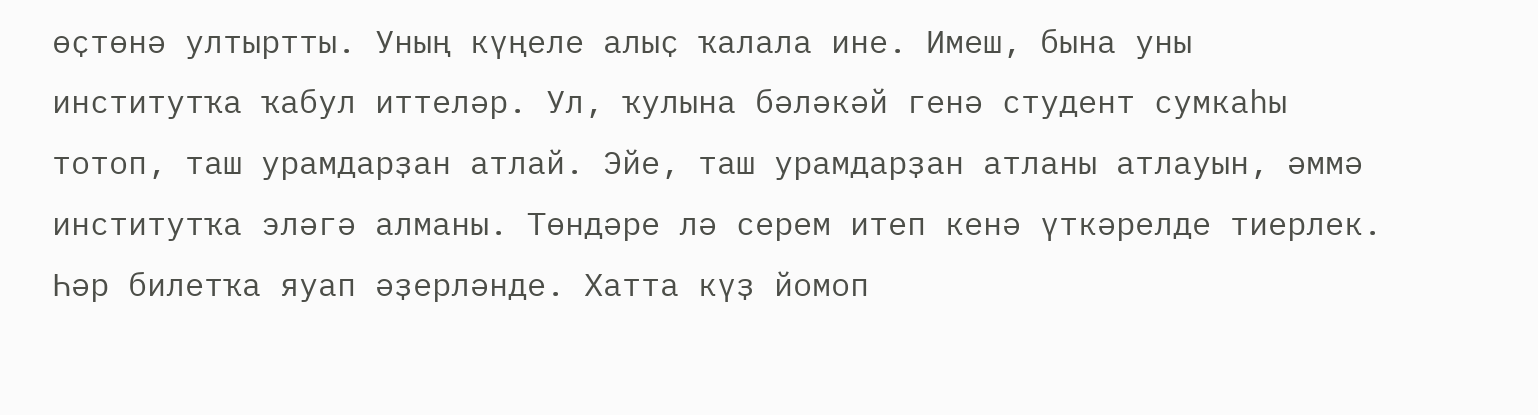өҫтөнә ултыртты. Уның күңеле алыҫ ҡалала ине. Имеш, бына уны институтҡа ҡабул иттеләр. Ул, ҡулына бәләкәй генә студент сумкаһы тотоп, таш урамдарҙан атлай. Эйе, таш урамдарҙан атланы атлауын, әммә институтҡа эләгә алманы. Төндәре лә серем итеп кенә үткәрелде тиерлек. Һәр билетҡа яуап әҙерләнде. Хатта күҙ йомоп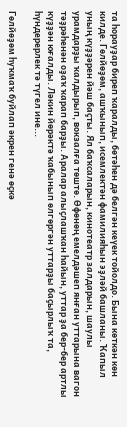та һорауҙар биреп ҡаралды, бөтәһен дә белгән кеүек тойолдо. Бына көткән көн килде. Гөлйөҙөм, ашҡынып, исемлектән фамилияһын эҙләй башланы. Ҡапыл уның күҙҙәрен йәш баҫты. Ял баҡсаларын, кинотеатр залдарын, шаулы урамдарҙы ҡалдырып, вокзалға төштө. Өфөнөң емелдәшеп янған уттарына вагон тәҙрәһенән оҙаҡ ҡарап барҙы. Аралар алыҫлашҡан һайын, уттар ҙа бер-бер артлы күҙҙән юғалды. Ләкин йөрәктә ҡабынып өлгөргән уттарҙы баҫырлыҡ та, һүндерерлек тә түгел ине...

Гөлйөҙөм һуҡмаҡ буйлап әкрен генә өҫкә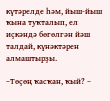күтәрелде һәм, йыш-йыш ҡына туҡталып, ел иҫкәндә бөгөлгән йәш талдай, күнәктәрен алмаштырҙы.

–Төҫөң ҡасҡан, ҡый? –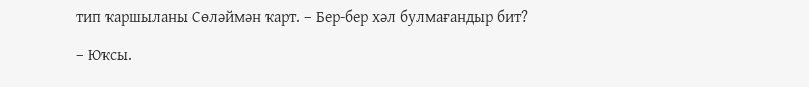тип ҡаршыланы Сөләймән ҡарт. – Бер-бер хәл булмағандыр бит?

– Юҡсы.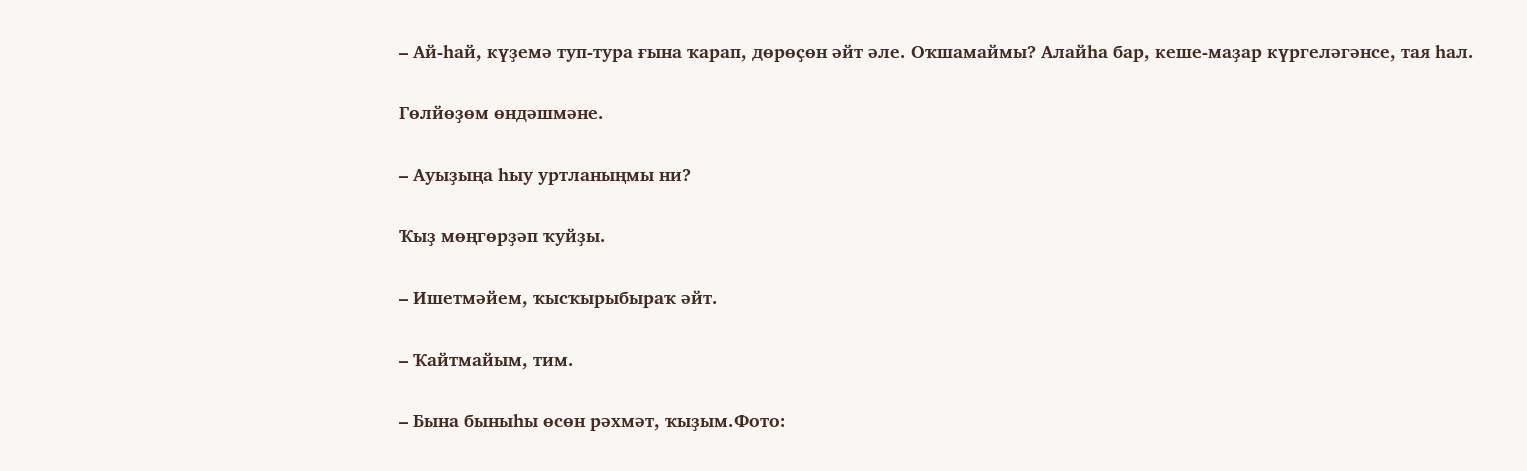– Ай-һай, күҙемә туп-тура ғына ҡарап, дөрөҫөн әйт әле. Оҡшамаймы? Алайһа бар, кеше-маҙар күргеләгәнсе, тая һал.

Гөлйөҙөм өндәшмәне.

– Ауыҙыңа һыу уртланыңмы ни?

Ҡыҙ мөңгөрҙәп ҡуйҙы.

– Ишетмәйем, ҡысҡырыбыраҡ әйт.

– Ҡайтмайым, тим.

– Бына быныһы өсөн рәхмәт, ҡыҙым.Фото: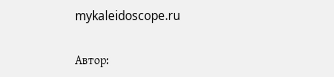mykaleidoscope.ru

Автор: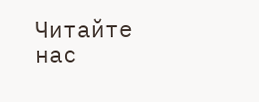Читайте нас